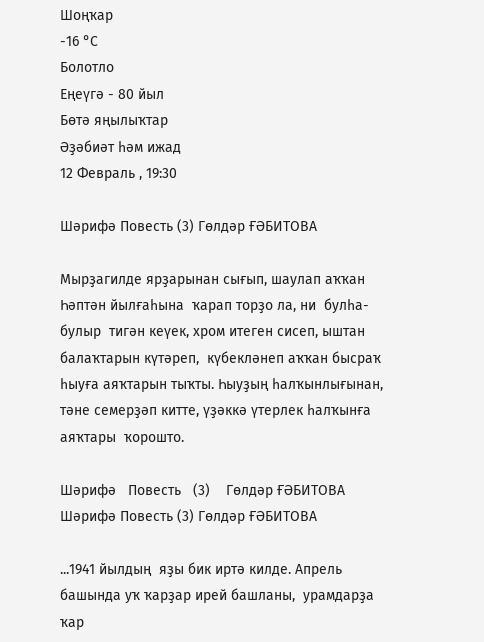Шоңҡар
-16 °С
Болотло
Еңеүгә - 80 йыл
Бөтә яңылыҡтар
Әҙәбиәт һәм ижад
12 Февраль , 19:30

Шәрифә Повесть (3) Гөлдәр ҒӘБИТОВА

Мырҙагилде ярҙарынан сығып, шаулап аҡҡан Һәптән йылғаһына  ҡарап торҙо ла, ни  булһа-булыр  тигән кеүек, хром итеген сисеп, ыштан балаҡтарын күтәреп,  күбекләнеп аҡҡан бысраҡ һыуға аяҡтарын тыҡты. Һыуҙың һалҡынлығынан, тәне семерҙәп китте, үҙәккә үтерлек һалҡынға аяҡтары  ҡорошто.

Шәрифә   Повесть   (3)    Гөлдәр ҒӘБИТОВА
Шәрифә Повесть (3) Гөлдәр ҒӘБИТОВА

...1941 йылдың  яҙы бик иртә килде. Апрель башында уҡ ҡарҙар ирей башланы,  урамдарҙа ҡар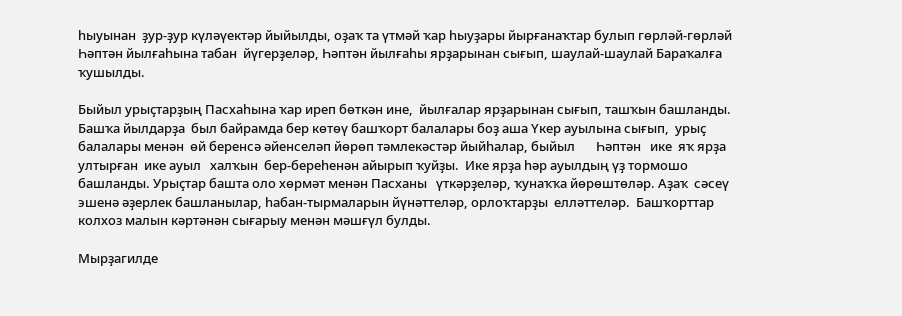һыуынан  ҙур-ҙур күләүектәр йыйылды, оҙаҡ та үтмәй ҡар һыуҙары йырғанаҡтар булып гөрләй-гөрләй Һәптән йылғаһына табан  йүгерҙеләр, Һәптән йылғаһы ярҙарынан сығып, шаулай-шаулай Бараҡалға ҡушылды.

Быйыл урыҫтарҙың Пасхаһына ҡар иреп бөткән ине,  йылғалар ярҙарынан сығып, ташҡын башланды. Башҡа йылдарҙа  был байрамда бер көтөү башҡорт балалары боҙ аша Үкер ауылына сығып,  урыҫ балалары менән  өй беренсә әйенселәп йөрөп тәмлекәстәр йыйһалар, быйыл       Һәптән   ике  яҡ ярҙа  ултырған  ике ауыл   халҡын  бер-береһенән айырып ҡуйҙы.  Ике ярҙа һәр ауылдың үҙ тормошо башланды. Урыҫтар башта оло хөрмәт менән Пасханы   үткәрҙеләр, ҡунаҡҡа йөрөштөләр. Аҙаҡ  сәсеү эшенә әҙерлек башланылар, һабан-тырмаларын йүнәттеләр, орлоҡтарҙы  елләттеләр.  Башҡорттар колхоз малын кәртәнән сығарыу менән мәшғүл булды.

Мырҙагилде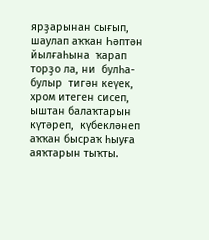ярҙарынан сығып, шаулап аҡҡан Һәптән йылғаһына  ҡарап торҙо ла, ни  булһа-булыр  тигән кеүек, хром итеген сисеп, ыштан балаҡтарын күтәреп,  күбекләнеп аҡҡан бысраҡ һыуға аяҡтарын тыҡты.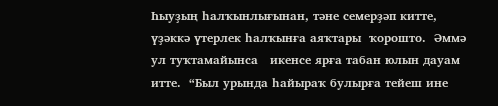Һыуҙың һалҡынлығынан, тәне семерҙәп китте, үҙәккә үтерлек һалҡынға аяҡтары  ҡорошто.  Әммә  ул туҡтамайынса   икенсе ярға табан юлын дауам итте.  “Был урында һайыраҡ булырға тейеш ине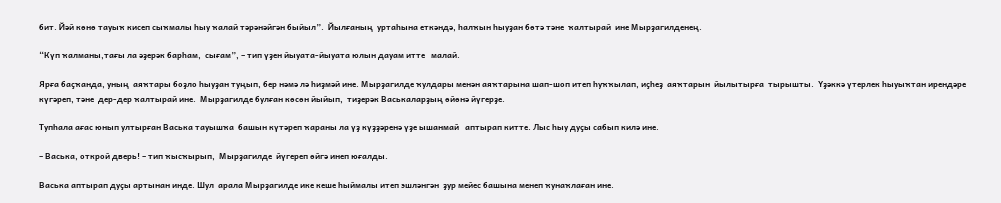бит. Йәй көнө тауыҡ кисеп сыҡмалы һыу ҡалай тәрәнәйгән быйыл”.  Йылғаның  уртаһына еткәндә, һалҡын һыуҙан бөтә тәне  ҡалтырай  ине Мырҙагилденең.

“Күп ҡалманы,тағы ла әҙерәк барһам,  сығам”, – тип үҙен йыуата-йыуата юлын дауам итте   малай.

Ярға баҫҡанда, уның  аяҡтары боҙло һыуҙан туңып, бер нәмә лә һиҙмәй ине. Мырҙагилде ҡулдары менән аяҡтарына шап-шоп итеп һуҡҡылап, иҫһеҙ  аяҡтарын  йылытырға  тырышты.  Үҙәккә үтерлек һыуыҡтан ирендәре күгәреп, тәне  дер-дер ҡалтырай ине.  Мырҙагилде булған көсөн йыйып,  тиҙерәк Васькаларҙың өйөнә йүгерҙе.

Тупһала ағас юнып ултырған Васька тауышҡа  башын күтәреп ҡараны ла үҙ күҙҙәренә үҙе ышанмай   аптырап китте. Лыс һыу дуҫы сабып килә ине.

– Васька, открой дверь! – тип ҡысҡырып,  Мырҙагилде  йүгереп өйгә инеп юғалды.

Васька аптырап дуҫы артынан инде. Шул  арала Мырҙагилде ике кеше һыймалы итеп эшләнгән  ҙур мейес башына менеп ҡунаҡлаған ине.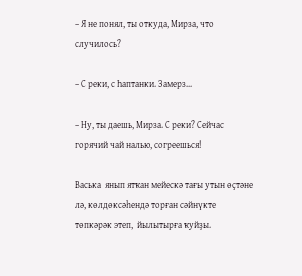– Я не понял, ты откуда, Мирза, что случилось?

– С реки, с Һаптанки. Замерз...

– Ну, ты даешь, Мирза. С реки? Сейчас горячий чай налью, согреешься!

Васька  янып ятҡан мейескә тағы утын өҫтәне лә, көлдөксәһендә торған сәйнүкте төпкәрәк этеп,  йылытырға ҡуйҙы.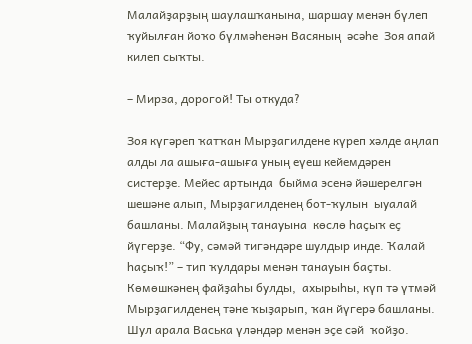Малайҙарҙың шаулашҡанына, шаршау менән бүлеп ҡуйылған йоҡо бүлмәһенән Васяның  әсәһе  Зоя апай килеп сыҡты.

– Мирза, дорогой! Ты откуда?

Зоя күгәреп ҡатҡан Мырҙагилдене күреп хәлде аңлап алды ла ашыға-ашыға уның еүеш кейемдәрен  систерҙе. Мейес артында  быйма эсенә йәшерелгән  шешәне алып, Мырҙагилденең бот-ҡулын  ыуалай башланы. Малайҙың танауына  көслө һаҫыҡ еҫ йүгерҙе. “Фу, сәмәй тигәндәре шулдыр инде. Ҡалай һаҫыҡ!” – тип ҡулдары менән танауын баҫты. Көмөшкәнең файҙаһы булды,  ахырыһы, күп тә үтмәй Мырҙагилденең тәне ҡыҙарып, ҡан йүгерә башланы. Шул арала Васька үләндәр менән эҫе сәй  ҡойҙо.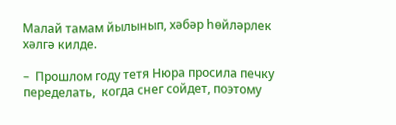Малай тамам йылынып, хәбәр һөйләрлек хәлгә килде.

–  Прошлом году тетя Нюра просила печку переделать,  когда снег сойдет, поэтому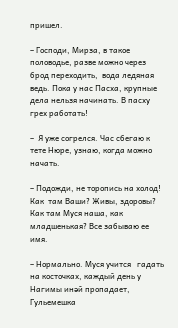пришел.

– Господи, Мирза, в такое половодье, разве можно через брод переходить,  вода ледяная ведь. Пока у нас Пасха, крупные дела нельзя начинать. В пасху грех работать!

–  Я уже согрелся. Час сбегаю к тете Нюре, узнаю, когда можно начать.

– Подожди, не торопись на холод! Как  там Ваши? Живы, здоровы? Как там Муся наша, как младшенькая? Все забываю ее имя.

– Нормально. Муся учится   гадать на косточках, каждый день у Нагимы инәй пропадает, Гульемешка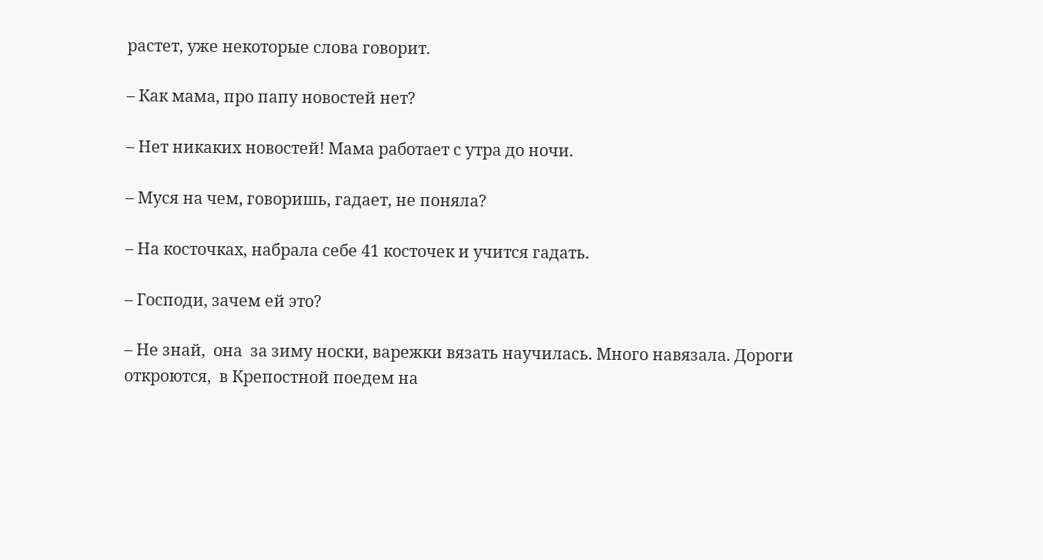растет, уже некоторые слова говорит.

– Как мама, про папу новостей нет?

– Нет никаких новостей! Мама работает с утра до ночи.

– Муся на чем, говоришь, гадает, не поняла?

– На косточках, набрала себе 41 косточек и учится гадать.

– Господи, зачем ей это?

– Не знай,  она  за зиму носки, варежки вязать научилась. Много навязала. Дороги откроются,  в Крепостной поедем на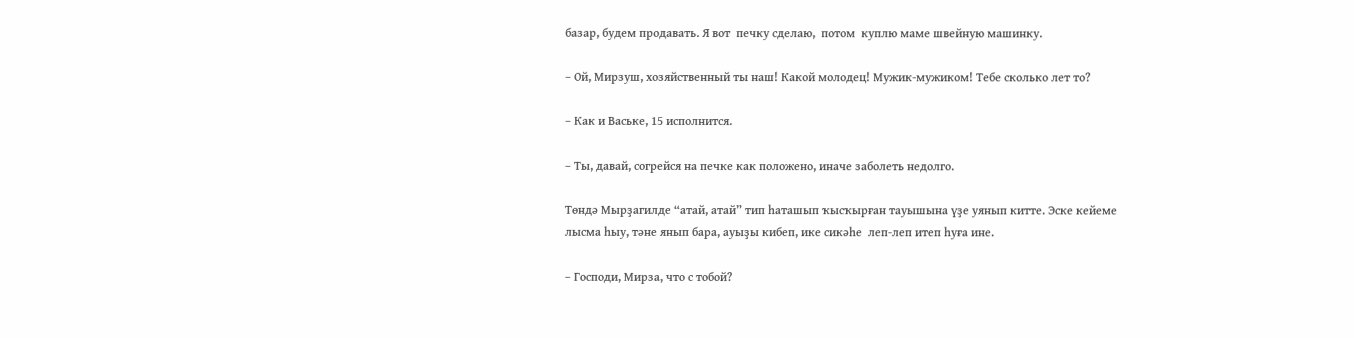базар, будем продавать. Я вот  печку сделаю,  потом  куплю маме швейную машинку.

– Ой, Мирзуш, хозяйственный ты наш! Какой молодец! Мужик-мужиком! Тебе сколько лет то?

– Как и Ваське, 15 исполнится.

– Ты, давай, согрейся на печке как положено, иначе заболеть недолго.

Төндә Мырҙагилде “атай, атай” тип һаташып ҡысҡырған тауышына үҙе уянып китте. Эске кейеме лысма һыу, тәне янып бара, ауыҙы кибеп, ике сикәһе  леп-леп итеп һуға ине.

– Господи, Мирза, что с тобой?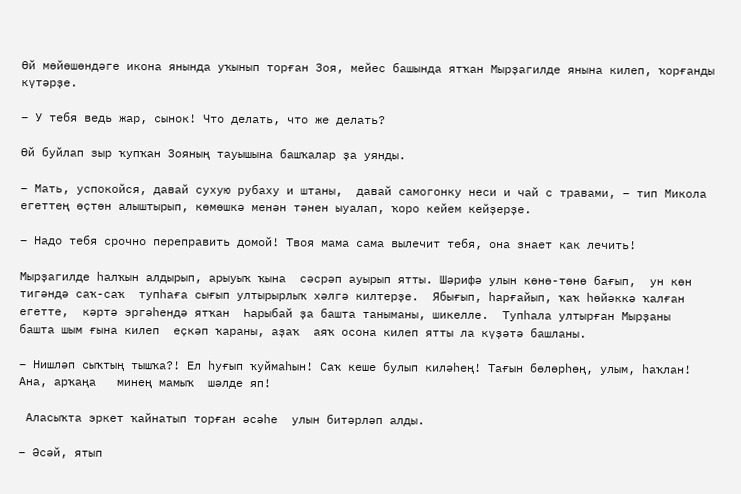Өй мөйөшөндәге икона янында уҡынып торған Зоя, мейес башында ятҡан Мырҙагилде янына килеп, ҡорғанды күтәрҙе.

– У тебя ведь жар, сынок! Что делать, что же делать?

Өй буйлап зыр ҡупҡан Зояның тауышына башҡалар ҙа уянды.

– Мать, успокойся, давай сухую рубаху и штаны,  давай самогонку неси и чай с травами, – тип Микола егеттең өҫтөн алыштырып, көмөшкә менән тәнен ыуалап, ҡоро кейем кейҙерҙе.

– Надо тебя срочно переправить домой! Твоя мама сама вылечит тебя, она знает как лечить!

Мырҙагилде һалҡын алдырып, арыуыҡ ҡына  сәсрәп ауырып ятты. Шәрифә улын көнө-төнө бағып,  ун көн тигәндә саҡ-саҡ  тупһаға сығып ултырырлыҡ хәлгә килтерҙе.  Ябығып, һарғайып, ҡаҡ һөйәккә ҡалған егетте,  кәртә эргәһендә ятҡан  Һарыбай ҙа башта таныманы, шикелле.  Тупһала ултырған Мырҙаны   башта шым ғына килеп  еҫкәп ҡараны, аҙаҡ  аяҡ осона килеп ятты ла күҙәтә башланы.

– Нишләп сыҡтың тышҡа?! Ел һуғып ҡуймаһын! Саҡ кеше булып киләһең! Тағын бөлөрһөң, улым, һаҡлан! Ана, арҡаңа   минең мамыҡ  шәлде яп!

 Аласыҡта эркет ҡайнатып торған әсәһе  улын битәрләп алды.

– Әсәй, ятып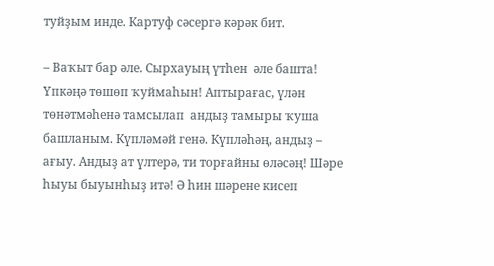туйҙым инде. Картуф сәсергә кәрәк бит.

– Ваҡыт бар әле. Сырхауың үтһен  әле башта! Үпкәңә төшөп ҡуймаһын! Аптырағас, үлән төнәтмәһенә тамсылап  андыҙ тамыры ҡуша башланым. Күпләмәй генә. Күпләһәң, андыҙ – ағыу. Андыҙ ат үлтерә, ти торғайны өләсәң! Шәре һыуы быуынһыҙ итә! Ә һин шәрене кисеп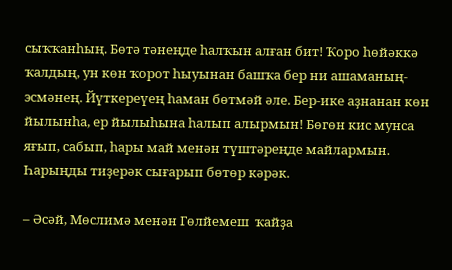сыҡҡанһың. Бөтә тәнеңде һалҡын алған бит! Ҡоро һөйәккә ҡалдың, ун көн ҡорот һыуынан башҡа бер ни ашаманың-эсмәнең. Йүткереүең һаман бөтмәй әле. Бер-ике аҙнанан көн йылынһа, ер йылыһына һалып алырмын! Бөгөн кис мунса яғып, сабып, һары май менән түштәреңде майлармын. Һарыңды тиҙерәк сығарып бөтөр кәрәк.

– Әсәй, Мөслимә менән Гөлйемеш  ҡайҙа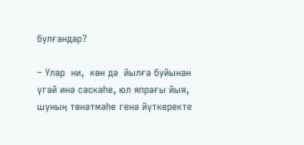булғандар?

– Улар  ни,  көн дә  йылға буйынан  үгәй инә сәскәһе, юл япрағы йыя, шуның төнәтмәһе генә йүткеректе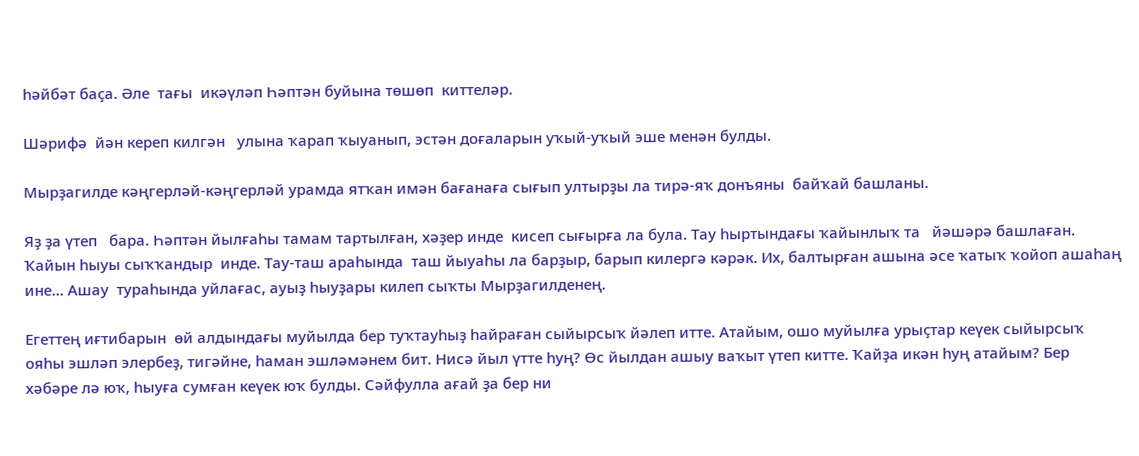һәйбәт баҫа. Әле  тағы  икәүләп Һәптән буйына төшөп  киттеләр.

Шәрифә  йән кереп килгән   улына ҡарап ҡыуанып, эстән доғаларын уҡый-уҡый эше менән булды.

Мырҙагилде кәңгерләй-кәңгерләй урамда ятҡан имән бағанаға сығып ултырҙы ла тирә-яҡ донъяны  байҡай башланы.

Яҙ ҙа үтеп   бара. Һәптән йылғаһы тамам тартылған, хәҙер инде  кисеп сығырға ла була. Тау һыртындағы ҡайынлыҡ та   йәшәрә башлаған. Ҡайын һыуы сыҡҡандыр  инде. Тау-таш араһында  таш йыуаһы ла барҙыр, барып килергә кәрәк. Их, балтырған ашына әсе ҡатыҡ ҡойоп ашаһаң ине... Ашау  тураһында уйлағас, ауыҙ һыуҙары килеп сыҡты Мырҙагилденең.

Егеттең иғтибарын  өй алдындағы муйылда бер туҡтауһыҙ һайраған сыйырсыҡ йәлеп итте. Атайым, ошо муйылға урыҫтар кеүек сыйырсыҡ ояһы эшләп элербеҙ, тигәйне, һаман эшләмәнем бит. Нисә йыл үтте һуң? Өс йылдан ашыу ваҡыт үтеп китте. Ҡайҙа икән һуң атайым? Бер хәбәре лә юҡ, һыуға сумған кеүек юҡ булды. Сәйфулла ағай ҙа бер ни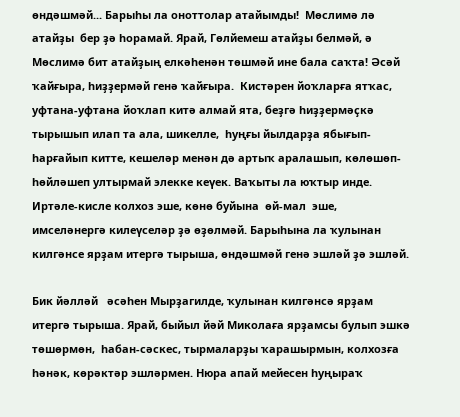өндәшмәй... Барыһы ла оноттолар атайымды!  Мөслимә лә атайҙы  бер ҙә һорамай. Ярай, Гөлйемеш атайҙы белмәй, ә  Мөслимә бит атайҙың елкәһенән төшмәй ине бала саҡта! Әсәй ҡайғыра, һиҙҙермәй генә ҡайғыра.  Кистәрен йоҡларға ятҡас,  уфтана-уфтана йоҡлап китә алмай ята, беҙгә һиҙҙермәҫкә тырышып илап та ала, шикелле,  һуңғы йылдарҙа ябығып-һарғайып китте, кешеләр менән дә артыҡ аралашып, көлөшөп-һөйләшеп ултырмай элекке кеүек. Ваҡыты ла юҡтыр инде. Иртәле-кисле колхоз эше, көнө буйына  өй-мал  эше, имселәнергә килеүселәр ҙә өҙөлмәй. Барыһына ла ҡулынан килгәнсе ярҙам итергә тырыша, өндәшмәй генә эшләй ҙә эшләй.

Бик йәлләй   әсәһен Мырҙагилде, ҡулынан килгәнсә ярҙам итергә тырыша. Ярай, быйыл йәй Миколаға ярҙамсы булып эшкә төшөрмөн,  һабан-сәскес, тырмаларҙы ҡарашырмын, колхозға һәнәк, көрәктәр эшләрмен. Нюра апай мейесен һуңыраҡ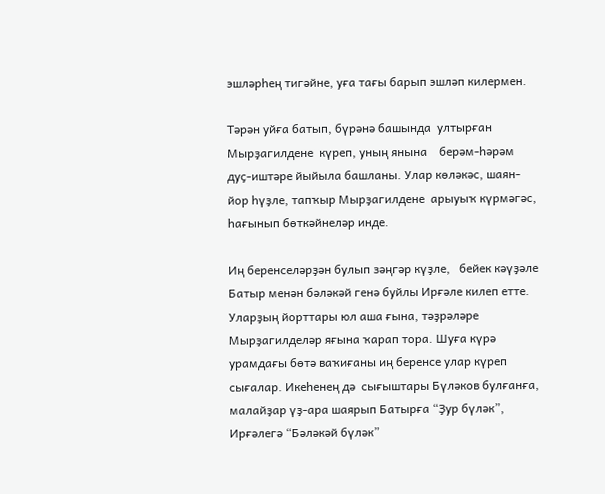эшләрһең тигәйне, уға тағы барып эшләп килермен.

Тәрән уйға батып, бүрәнә башында  ултырған Мырҙагилдене  күреп, уның янына    берәм-һәрәм дуҫ-иштәре йыйыла башланы. Улар көләкәс, шаян-йор һүҙле, тапҡыр Мырҙагилдене  арыуыҡ күрмәгәс, һағынып бөткәйнеләр инде.

Иң беренселәрҙән булып зәңгәр күҙле,   бейек кәүҙәле Батыр менән бәләкәй генә буйлы Ирғәле килеп етте.  Уларҙың йорттары юл аша ғына, тәҙрәләре    Мырҙагилделәр яғына ҡарап тора. Шуға күрә урамдағы бөтә ваҡиғаны иң беренсе улар күреп сығалар. Икеһенең дә  сығыштары Бүләков булғанға, малайҙар үҙ-ара шаярып Батырға “Ҙур бүләк”, Ирғәлегә “Бәләкәй бүләк”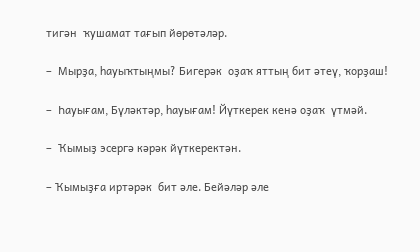тигән  ҡушамат тағып йөрөтәләр.

–  Мырҙа, һауыҡтыңмы? Бигерәк  оҙаҡ яттың бит әтеү, ҡорҙаш!

–  Һауығам, Бүләктәр, һауығам! Йүткерек кенә оҙаҡ  үтмәй.

–  Ҡымыҙ эсергә кәрәк йүткеректән.

– Ҡымыҙға иртәрәк  бит әле. Бейәләр әле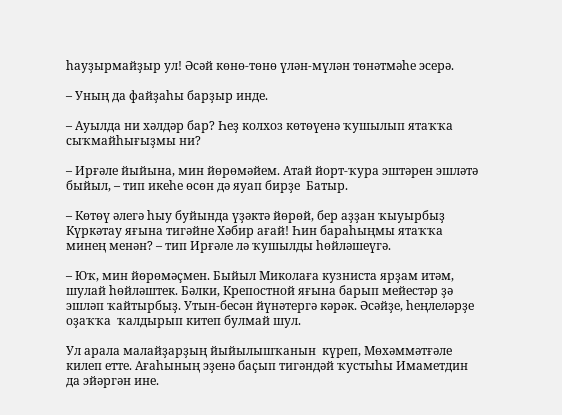һауҙырмайҙыр ул! Әсәй көнө-төнө үлән-мүлән төнәтмәһе эсерә.

– Уның да файҙаһы барҙыр инде.

– Ауылда ни хәлдәр бар? Һеҙ колхоз көтөүенә ҡушылып ятаҡҡа сыҡмайһығыҙмы ни?

– Ирғәле йыйына, мин йөрөмәйем. Атай йорт-ҡура эштәрен эшләтә быйыл, – тип икеһе өсөн дә яуап бирҙе  Батыр.

– Көтөү әлегә һыу буйында үҙәктә йөрөй, бер аҙҙан ҡыуырбыҙ Күркәтау яғына тигәйне Хәбир ағай! Һин бараһыңмы ятаҡҡа минең менән? – тип Ирғәле лә ҡушылды һөйләшеүгә.

– Юҡ, мин йөрөмәҫмен. Быйыл Миколаға кузниста ярҙам итәм, шулай һөйләштек. Бәлки, Крепостной яғына барып мейестәр ҙә  эшләп ҡайтырбыҙ. Утын-бесән йүнәтергә кәрәк. Әсәйҙе, һеңлеләрҙе  оҙаҡҡа  ҡалдырып китеп булмай шул.

Ул арала малайҙарҙың йыйылышҡанын  күреп, Мөхәммәтғәле килеп етте. Ағаһының эҙенә баҫып тигәндәй ҡустыһы Имаметдин да эйәргән ине.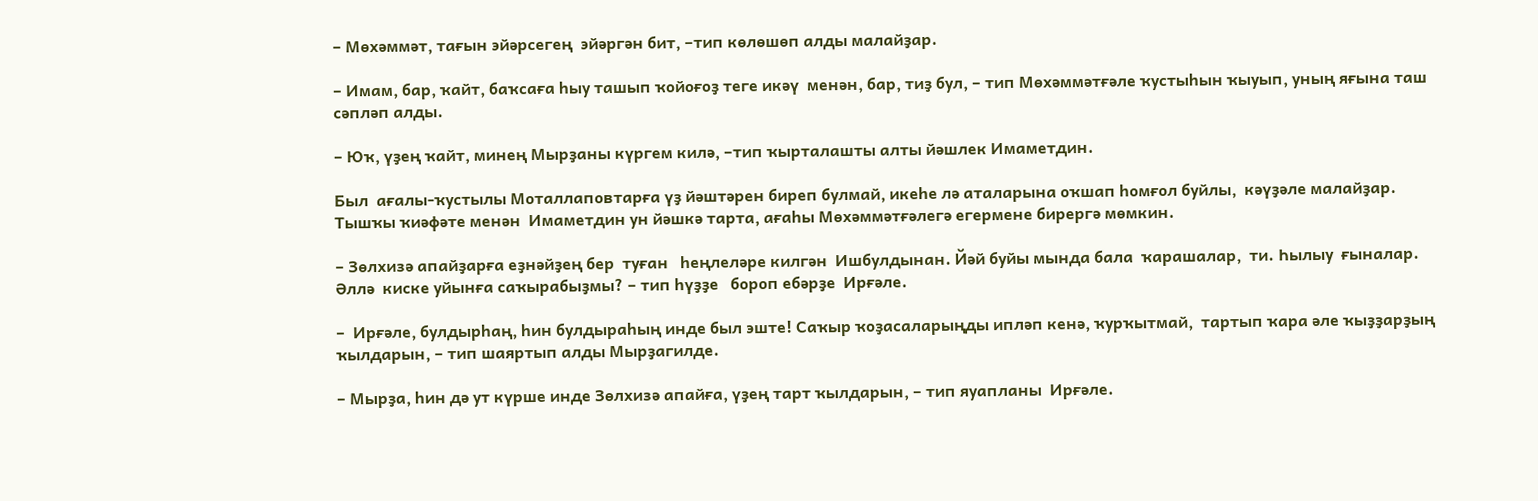– Мөхәммәт, тағын эйәрсегең  эйәргән бит, –тип көлөшөп алды малайҙар.

– Имам, бар, ҡайт, баҡсаға һыу ташып ҡойоғоҙ теге икәү  менән, бар, тиҙ бул, – тип Мөхәммәтғәле ҡустыһын ҡыуып, уның яғына таш сәпләп алды.

– Юҡ, үҙең ҡайт, минең Мырҙаны күргем килә, –тип ҡырталашты алты йәшлек Имаметдин.

Был  ағалы-ҡустылы Моталлаповтарға үҙ йәштәрен биреп булмай, икеһе лә аталарына оҡшап һомғол буйлы,  кәүҙәле малайҙар. Тышҡы ҡиәфәте менән  Имаметдин ун йәшкә тарта, ағаһы Мөхәммәтғәлегә егермене бирергә мөмкин.

– Зөлхизә апайҙарға еҙнәйҙең бер  туған   һеңлеләре килгән  Ишбулдынан. Йәй буйы мында бала  ҡарашалар,  ти. Һылыу  ғыналар. Әллә  киске уйынға саҡырабыҙмы? – тип һүҙҙе   бороп ебәрҙе  Ирғәле.

–  Ирғәле, булдырһаң, һин булдыраһың инде был эште! Саҡыр ҡоҙасаларыңды ипләп кенә, ҡурҡытмай,  тартып ҡара әле ҡыҙҙарҙың ҡылдарын, – тип шаяртып алды Мырҙагилде.

– Мырҙа, һин дә ут күрше инде Зөлхизә апайға, үҙең тарт ҡылдарын, – тип яуапланы  Ирғәле.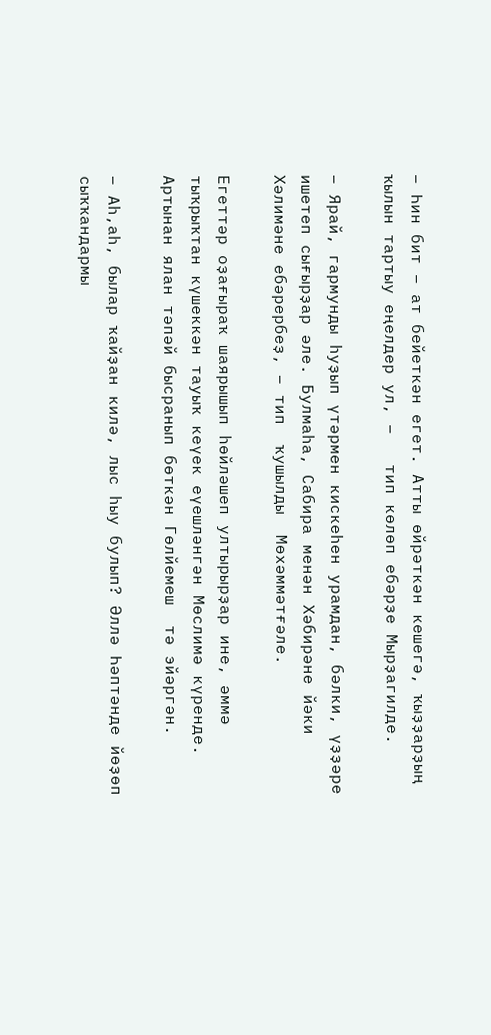– Һин бит – ат бейеткән егет. Атты өйрәткән кешегә, ҡыҙҙарҙың ҡылын тартыу еңелдер ул, –   тип көлөп ебәрҙе Мырҙагилде.

– Ярай, гармунды һуҙып үтәрмен кискеһен урамдан, бәлки, үҙҙәре ишетеп сығырҙар әле. Булмаһа, Сабира менән Хәбирәне йәки  Хәлимәне ебәрербеҙ, – тип  ҡушылды  Мөхәммәтғәле.

Егеттәр оҙағыраҡ шаярышып һөйләшеп ултырырҙар ине, әммә тыҡрыҡтан күшеккән тауыҡ кеүек еүешләнгән Мөслимә күренде. Артынан ялан тәпәй бысранып бөткән Гөлйемеш  тә эйәргән.

– Аһ,аһ, былар ҡайҙан килә, лыс һыу булып? Әллә Һәптәнде йөҙөп сыҡҡандармы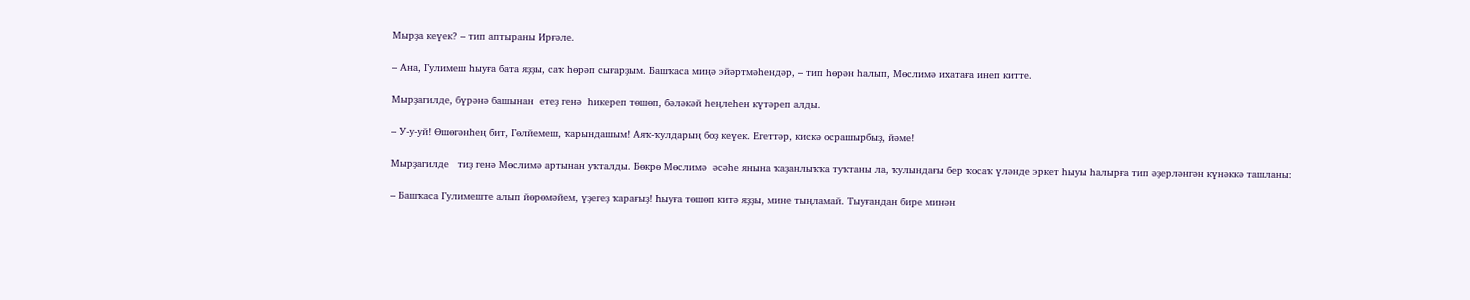Мырҙа кеүек? – тип аптыраны Ирғәле.

– Ана, Гулимеш һыуға бата яҙҙы, саҡ һөрәп сығарҙым. Башҡаса миңә эйәртмәһендәр, – тип һөрән һалып, Мөслимә ихатаға инеп китте.

Мырҙагилде, бүрәнә башынан  етеҙ генә  һикереп төшөп, бәләкәй һеңлеһен күтәреп алды.

– У-у-уй! Өшөгәнһең бит, Гөлйемеш, ҡарындашым! Аяҡ-ҡулдарың боҙ кеүек. Егеттәр, кискә осрашырбыҙ, йәме!

Мырҙагилде   тиҙ генә Мөслимә артынан уҡталды. Бөкрө Мөслимә  әсәһе янына ҡаҙанлыҡҡа туҡтаны ла, ҡулындағы бер ҡосаҡ үләнде эркет һыуы һалырға тип әҙерләнгән күнәккә ташланы:

– Башҡаса Гулимеште алып йөрөмәйем, үҙегеҙ ҡарағыҙ! Һыуға төшөп китә яҙҙы, мине тыңламай. Тыуғандан бире минән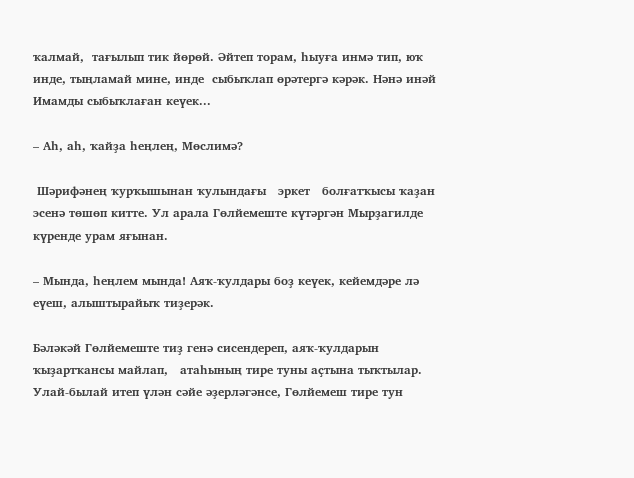ҡалмай,  тағылып тик йөрөй. Әйтеп торам, һыуға инмә тип, юҡ инде, тыңламай мине, инде  сыбыҡлап өрәтергә кәрәк. Нәнә инәй Имамды сыбыҡлаған кеүек...

– Аһ, аһ, ҡайҙа һеңлең, Мөслимә?

 Шәрифәнең ҡурҡышынан ҡулындағы   эркет   болғатҡысы ҡаҙан эсенә төшөп китте. Ул арала Гөлйемеште күтәргән Мырҙагилде күренде урам яғынан.

– Мында, һеңлем мында! Аяҡ-ҡулдары боҙ кеүек, кейемдәре лә еүеш, алыштырайыҡ тиҙерәк.

Бәләкәй Гөлйемеште тиҙ генә сисендереп, аяҡ-ҡулдарын ҡыҙартҡансы майлап,   атаһының тире туны аҫтына тыҡтылар. Улай-былай итеп үлән сәйе әҙерләгәнсе, Гөлйемеш тире тун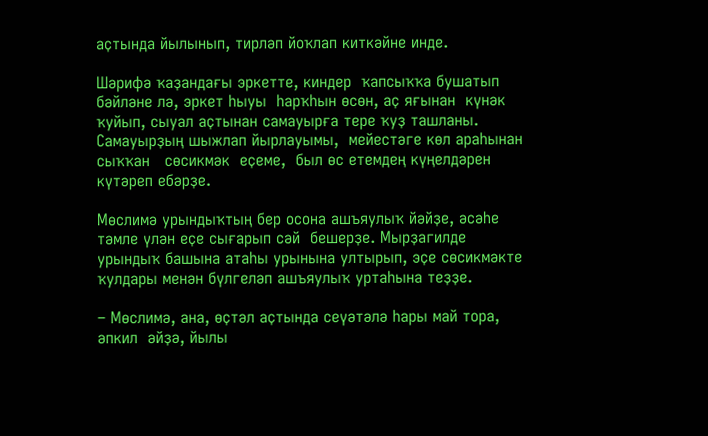аҫтында йылынып, тирләп йоҡлап киткәйне инде.

Шәрифә ҡаҙандағы эркетте, киндер  ҡапсыҡҡа бушатып бәйләне лә, эркет һыуы  һарҡһын өсөн, аҫ яғынан  күнәк ҡуйып, сыуал аҫтынан самауырға тере ҡуҙ ташланы. Самауырҙың шыжлап йырлауымы,  мейестәге көл араһынан сыҡҡан   сөсикмәк  еҫеме,  был өс етемдең күңелдәрен күтәреп ебәрҙе.

Мөслимә урындыҡтың бер осона ашъяулыҡ йәйҙе, әсәһе  тәмле үлән еҫе сығарып сәй  бешерҙе. Мырҙагилде урындыҡ башына атаһы урынына ултырып, эҫе сөсикмәкте ҡулдары менән бүлгеләп ашъяулыҡ уртаһына теҙҙе.

– Мөслимә, ана, өҫтәл аҫтында сеүәтәлә һары май тора, әпкил  әйҙә, йылы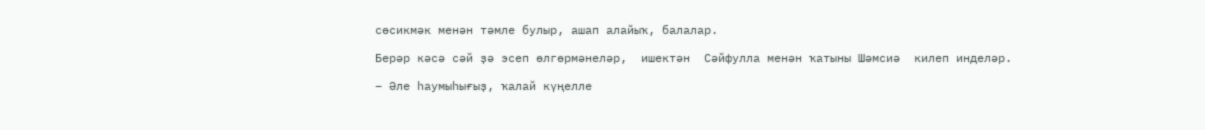сөсикмәк менән тәмле булыр, ашап алайыҡ, балалар.

Берәр кәсә сәй ҙә эсеп өлгөрмәнеләр,  ишектән  Сәйфулла менән ҡатыны Шәмсиә  килеп инделәр.

– Әле һаумыһығыҙ, ҡалай күңелле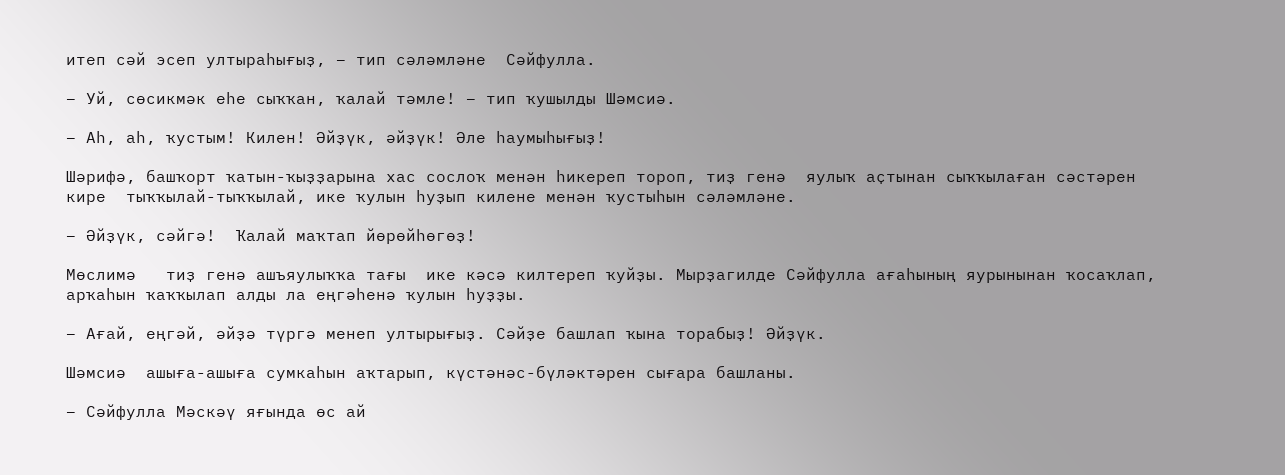итеп сәй эсеп ултыраһығыҙ, – тип сәләмләне  Сәйфулла.

– Уй, сөсикмәк еһе сыҡҡан, ҡалай тәмле! – тип ҡушылды Шәмсиә.

– Аһ, аһ, ҡустым! Килен! Әйҙүк, әйҙүк! Әле һаумыһығыҙ!

Шәрифә, башҡорт ҡатын-ҡыҙҙарына хас сослоҡ менән һикереп тороп, тиҙ генә  яулыҡ аҫтынан сыҡҡылаған сәстәрен  кире  тыҡҡылай-тыҡҡылай, ике ҡулын һуҙып килене менән ҡустыһын сәләмләне.

– Әйҙүк, сәйгә!  Ҡалай маҡтап йөрөйһөгөҙ!

Мөслимә   тиҙ генә ашъяулыҡҡа тағы  ике кәсә килтереп ҡуйҙы. Мырҙагилде Сәйфулла ағаһының яурынынан ҡосаҡлап, арҡаһын ҡаҡҡылап алды ла еңгәһенә ҡулын һуҙҙы.

– Ағай, еңгәй, әйҙә түргә менеп ултырығыҙ. Сәйҙе башлап ҡына торабыҙ! Әйҙүк.

Шәмсиә  ашыға-ашыға сумкаһын аҡтарып, күстәнәс-бүләктәрен сығара башланы.

– Сәйфулла Мәскәү яғында өс ай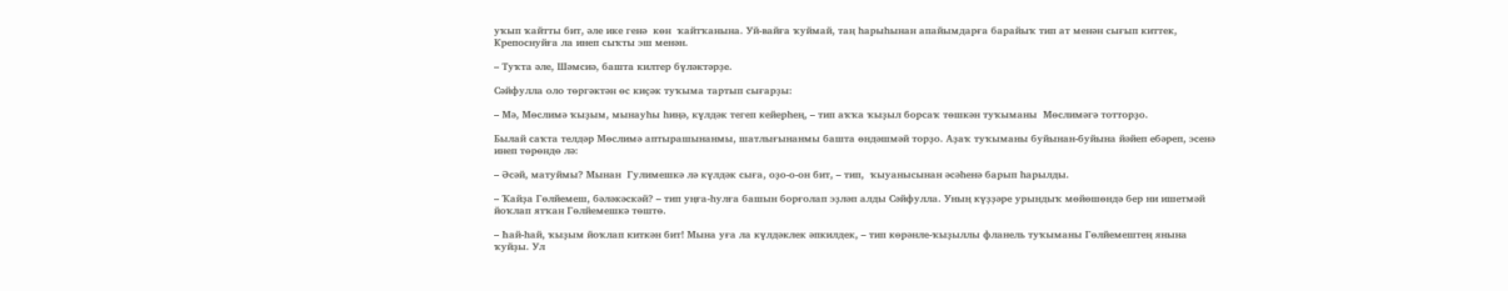уҡып ҡайтты бит, әле ике генә  көн  ҡайтҡанына. Уй-вайға ҡуймай, таң һарыһынан апайымдарға барайыҡ тип ат менән сығып киттек, Крепоснуйға ла инеп сыҡты эш менән.

– Туҡта әле, Шәмсиә, башта килтер бүләктәрҙе.

Сәйфулла оло төргәктән өс киҫәк туҡыма тартып сығарҙы:

– Мә, Мөслимә ҡыҙым, мынауһы һиңә, күлдәк тегеп кейерһең, – тип аҡҡа ҡыҙыл борсаҡ төшкән туҡыманы  Мөслимәгә тотторҙо.

Былай саҡта телдәр Мөслимә аптырашынанмы, шатлығынанмы башта өндәшмәй торҙо. Аҙаҡ туҡыманы буйынан-буйына йәйеп ебәреп, эсенә инеп төрөндө лә:

– Әсәй, матуймы? Мынан  Гулимешкә лә күлдәк сыға, оҙо-о-он бит, – тип,  ҡыуанысынан әсәһенә барып һарылды.

– Ҡайҙа Гөлйемеш, бәләкәскәй? – тип уңға-һулға башын борғолап эҙләп алды Сәйфулла. Уның күҙҙәре урындыҡ мөйөшөндә бер ни ишетмәй йоҡлап ятҡан Гөлйемешкә төштө.

– Һай-һай, ҡыҙым йоҡлап киткән бит! Мына уға ла күлдәклек әпкилдек, – тип көрәнле-ҡыҙыллы фланель туҡыманы Гөлйемештең янына ҡуйҙы. Ул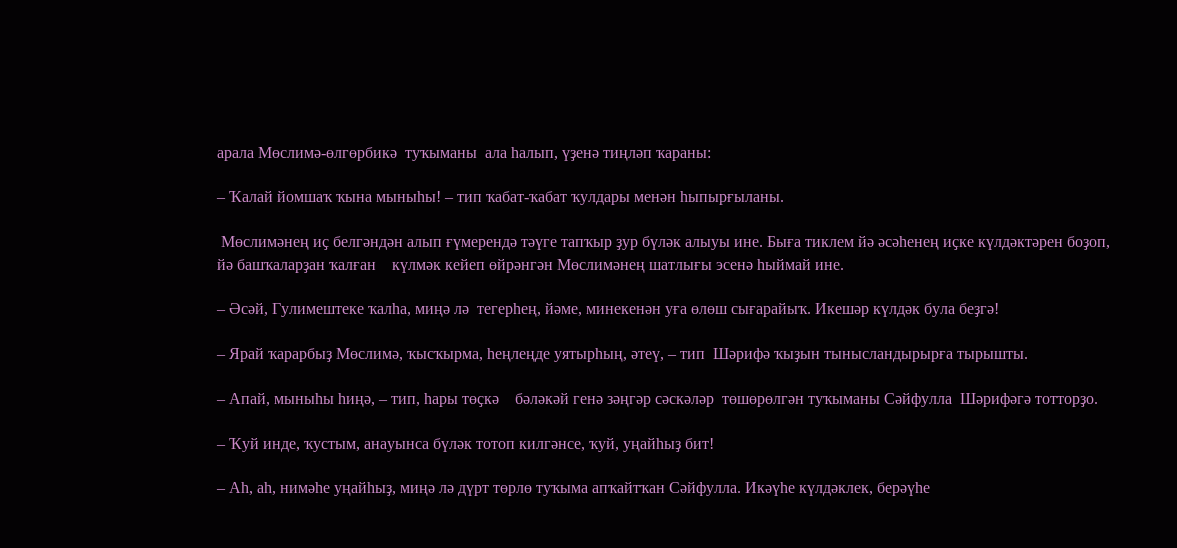арала Мөслимә-өлгөрбикә  туҡыманы  ала һалып, үҙенә тиңләп ҡараны:

– Ҡалай йомшаҡ ҡына мыныһы! – тип ҡабат-ҡабат ҡулдары менән һыпырғыланы.

 Мөслимәнең иҫ белгәндән алып ғүмерендә тәүге тапҡыр ҙур бүләк алыуы ине. Быға тиклем йә әсәһенең иҫке күлдәктәрен боҙоп, йә башҡаларҙан ҡалған    күлмәк кейеп өйрәнгән Мөслимәнең шатлығы эсенә һыймай ине.

– Әсәй, Гулимештеке ҡалһа, миңә лә  тегерһең, йәме, минекенән уға өлөш сығарайыҡ. Икешәр күлдәк була беҙгә!

– Ярай ҡарарбыҙ Мөслимә, ҡысҡырма, һеңлеңде уятырһың, әтеү, – тип  Шәрифә ҡыҙын тынысландырырға тырышты.

– Апай, мыныһы һиңә, – тип, һары төҫкә    бәләкәй генә зәңгәр сәскәләр  төшөрөлгән туҡыманы Сәйфулла  Шәрифәгә тотторҙо.

– Ҡуй инде, ҡустым, анауынса бүләк тотоп килгәнсе, ҡуй, уңайһыҙ бит!

– Аһ, аһ, нимәһе уңайһыҙ, миңә лә дүрт төрлө туҡыма апҡайтҡан Сәйфулла. Икәүһе күлдәклек, берәүһе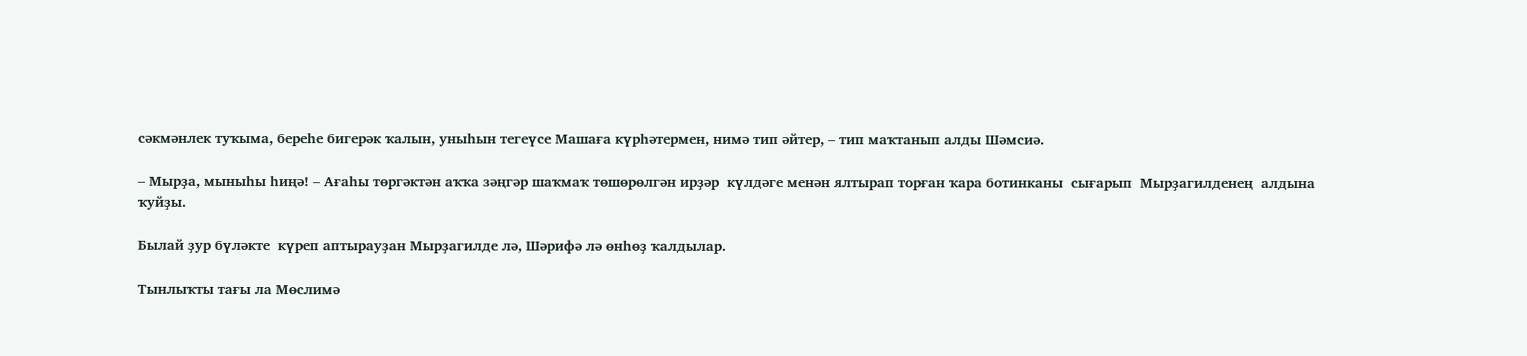сәкмәнлек туҡыма, береһе бигерәк ҡалын, уныһын тегеүсе Машаға күрһәтермен, нимә тип әйтер, – тип маҡтанып алды Шәмсиә.

– Мырҙа, мыныһы һиңә! – Ағаһы төргәктән аҡҡа зәңгәр шаҡмаҡ төшөрөлгән ирҙәр  күлдәге менән ялтырап торған ҡара ботинканы  сығарып  Мырҙагилденең  алдына ҡуйҙы.

Былай ҙур бүләкте  күреп аптырауҙан Мырҙагилде лә, Шәрифә лә өнһөҙ ҡалдылар.

Тынлыҡты тағы ла Мөслимә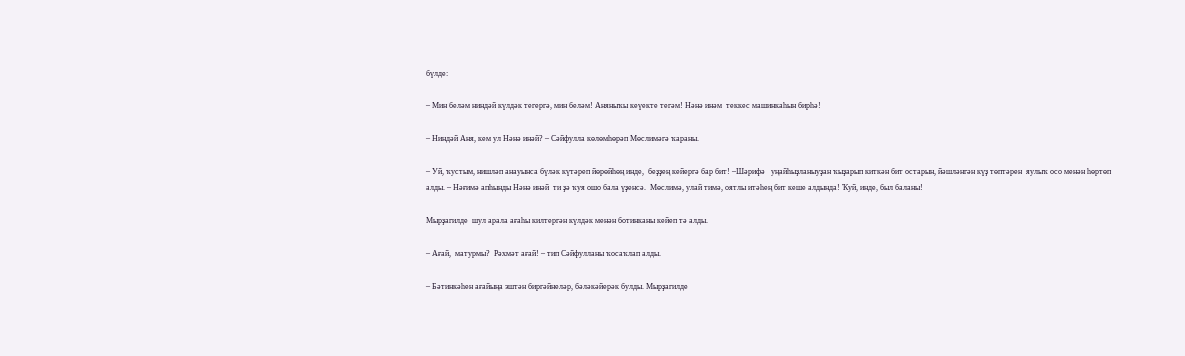бүлде:

– Мин беләм ниндәй күлдәк тегергә, мин беләм! Аняныҡы кеүекте тегәм! Нәнә инәм  теккес машинкаһын бирһә!

– Ниндәй Аня, кем ул Нәнә инәй? – Сәйфулла көлөмһөрәп Мөслимәгә ҡараны.

– Уй, ҡустым, нишләп анауынса бүләк күтәреп йөрөйһөң инде,  беҙҙең кейергә бар бит! –Шәрифә   уңайһыҙланыуҙан ҡыҙарып киткән бит остарын, йәшләнгән күҙ төптәрен  яулыҡ осо менән һөртөп алды. – Нәғимә апһынды Нәнә инәй  ти ҙә ҡуя ошо бала үҙенсә.  Мөслимә, улай тимә, оятлы итәһең бит кеше алдында! Ҡуй, инде, был баланы!

Мырҙагилде  шул арала ағаһы килтергән күлдәк менән ботинканы кейеп тә алды.

– Ағай,  матурмы?  Рәхмәт ағай! – тип Сәйфулланы ҡосаҡлап алды.

– Бәтинкәһен ағайыңа эштән биргәйнеләр, бәләкәйерәк булды. Мырҙагилде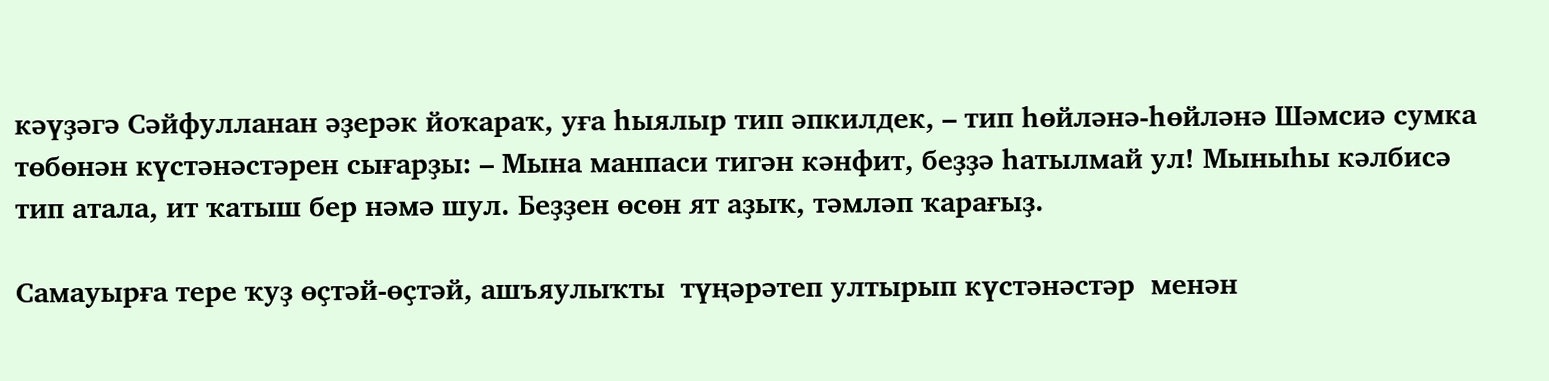кәүҙәгә Сәйфулланан әҙерәк йоҡараҡ, уға һыялыр тип әпкилдек, – тип һөйләнә-һөйләнә Шәмсиә сумка төбөнән күстәнәстәрен сығарҙы: – Мына манпаси тигән кәнфит, беҙҙә һатылмай ул! Мыныһы кәлбисә тип атала, ит ҡатыш бер нәмә шул. Беҙҙен өсөн ят аҙыҡ, тәмләп ҡарағыҙ.

Самауырға тере ҡуҙ өҫтәй-өҫтәй, ашъяулыҡты  түңәрәтеп ултырып күстәнәстәр  менән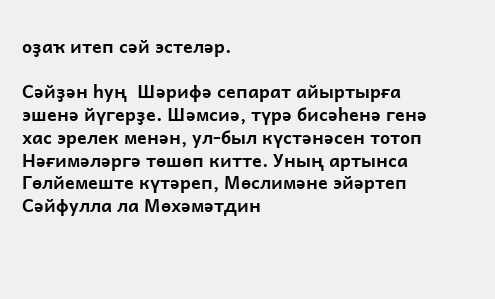оҙаҡ итеп сәй эстеләр.

Сәйҙән һуң  Шәрифә сепарат айыртырға эшенә йүгерҙе. Шәмсиә, түрә бисәһенә генә хас эрелек менән, ул-был күстәнәсен тотоп  Нәғимәләргә төшөп китте. Уның артынса  Гөлйемеште күтәреп, Мөслимәне эйәртеп Сәйфулла ла Мөхәмәтдин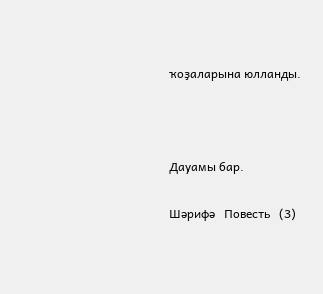ҡоҙаларына юлланды.



Дауамы бар.

Шәрифә   Повесть   (3)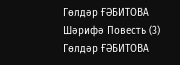Гөлдәр ҒӘБИТОВА
Шәрифә Повесть (3) Гөлдәр ҒӘБИТОВА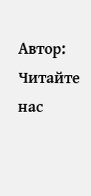Автор:
Читайте нас